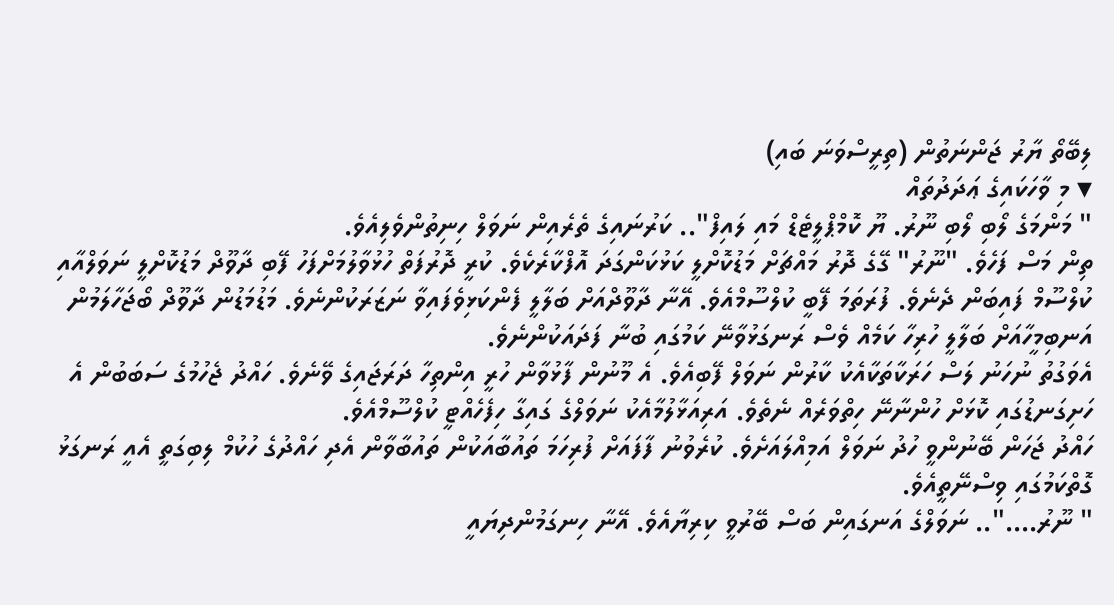ލިބޭތޯ ޔާރު ޖަންނަތުން (ތިރީސްވަނަ ބައި)
▾ މި ވާހަކައިގެ ޢަދަދުތައް
" މަންމަގެ ލޯބި ލޯބި ނޫރު. ޔޫ ކޮމްޕްލީޓެޑް މައި ލައިފް".. ކަރުނައިގެ ތެރެއިން ނަވަލް ހިނިތުންވެލިއެވެ.
ތިން މަސް ފަހެވެ. "ނޫރު" ގޭގެ ދޮރު މައްޗަށް މަޑުކޮށްލީ ކަޅުކަންގަދަ އޮފްކާރެކެވެ. ކުރީ ދޮރުފަތް ހުޅުވާލުމަށްފަހު ފޭބި ދާވޫދް މަޑުކޮށްލީ ނަވަލްއާއި ކުލްސޫމް ފައިބަން ދެނެވެ. ފުރަތަމަ ފޭބީ ކުލްސޫމްއެވެ. އޭނާ ދާވޫދްއަށް ބަލާލީ ފެންކަޅިވެފައިވާ ނަޒަރަކުންނެވެ. މަޑުމަޑުން ދާވޫދް ބޯޖަހާލަމުން އަނބިމީހާއަށް ބަލާލީ ހުރިހާ ކަމެއް ވެސް ރަނގަޅުވާނޭ ކަމުގައި ބުނާ ފަދައަކުންނެވެ.
އެވަގުތު ނުހަނު ލަސް ހަރަކާތަކާއެކު ކާރުން ނަވަލް ފޭބިއެވެ. އެ މޫނުން ފާޅުވާން ހުރީ އިންތިހާ ދަރަޖައިގެ ވޭނެވެ. ހައްދު ޖެހުމުގެ ސަބަބުން އެ ހަށިގަނޑުގައި ކޮޅަށް ހުންނާނޭ ހިތްވަރެއް ނެތެވެ. އަރިއަޅާލުމާއެކު ނަވަލްގެ ގައިގާ ހިފެހެއްޓީ ކުލްސޫމްއެވެ.
ހައްދު ޖަހަން ބޭނުންވީ ހުދު ނަވަލް އަމިއްލައަށެވެ. ކުރެވުނު ފާފައަށް ފުރިހަމަ ތައުބާއަކުން ތައުބާވާން އެދި ހައްދުގެ ހުކުމް ލިބިގަތީ އެއީ ރަނގަޅު ގޮތްކަމުގައި ވިސްނޭތީއެވެ.
" ނޫރު....".. ނަވަލްގެ އަނގައިން ބަސް ބޭރުވީ ކިރިޔާއެވެ. އޭނާ ހިނގަމުންދިޔައީ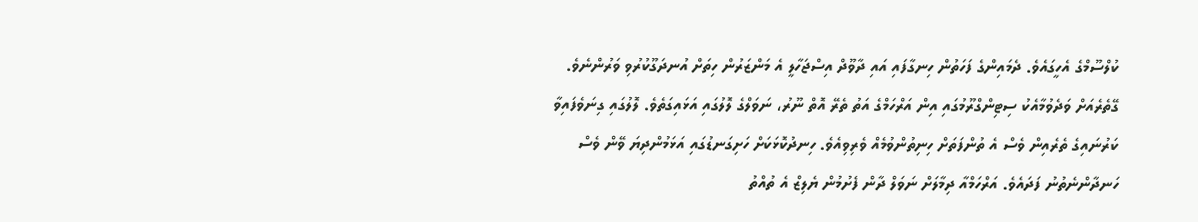ކުލްސޫމްގެ އެހީގައެވެ. ދެމައިންގެ ފަހަތުން ހިނގާފައި އައި ދާވޫދް އިސްޖަހާލީ އެ މަންޒަރުން ހިތަށް އުނދަގޫކުރުވި ވަރުންނެވެ.
ގޭތެރެއަށް ވަދެވުމާއެކު ސިޓިންގްރޫމުގައި އިން އަރްހަމްގެ އަތު ތެރޭ އޮތް ނޫރު، ނަވަލްގެ ލޮލުގައި އަޅައިގަތެވެ. ލޮލުގައި ގިނަވެފައިވާ ކަރުނައިގެ ތެރެއިން ވެސް އެ ތުންފަތަށް ހިނިތުންވުމެއް ވެރިވިއެވެ. ހިނދުކޮޅަކަށް ހަށިގަނޑުގައި އަޅަމުންދިޔަ ވޭން ވެސް ހަނދާންނެތުނު ފަދައެވެ. އަރްހަމްއާ ދިމާލަށް ނަވަލް ދާން ފެށުމުން ޔެލިޒް އެ ތުއްތު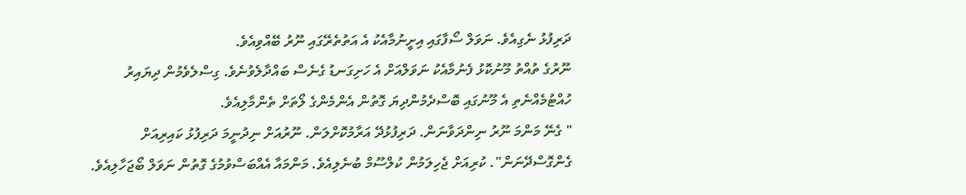ދަރިފުޅު ނެގިއެވެ. ނަވަލް ސޯފާގައި އިށީނުމާއެކު އެ އަތުތެރޭގައި ނޫރު ބޭއްވިއެވެ.
ނޫރުގެ ތުއްތު މޫނުކޮޅު ފެނުމާއެކު ނަވަލްއަށް އެ ހަށިގަނޑު ގެނެސް ބައްދާލެވުނެވެ. ގިސްލެވެމުން ދިޔައިރު ހުއްޓުމެއްނެތި އެ މޫނުގައި ބޮސްދެމުންދިޔަ ގޮތުން އެންމެންގެ ލޯތަށް ތެންމާލިއެވެ.
" ގެނޭ މަންމަ ނޫރު ނިންދަވާނަން. ދަރިފުޅުދޭ އަރާމުކޮށްލަން. ނޫރުއަށް ނިދުނީމަ ދަރިފުޅު ކައިރިއަށް ގެންގޮސްދޭނަން". ކުރިއަށް ޖެހިލަމުން ކުލްސޫމް ބުނެލިއެވެ. މަންމައާ އެއްބަސްވުމުގެ ގޮތުން ނަވަލް ބޯޖަހާލިއެވެ.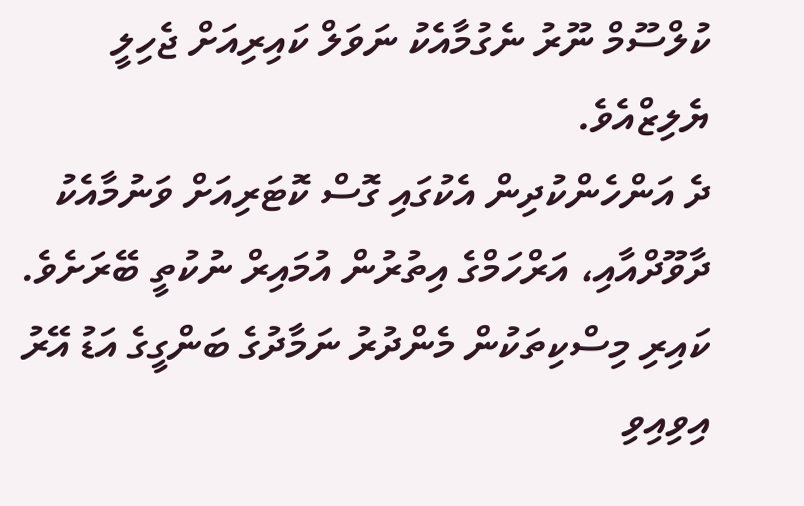ކުލްސޫމް ނޫރު ނެގުމާއެކު ނަވަލް ކައިރިއަށް ޖެހިލީ ޔެލިޒްއެވެ.
ދެ އަންހެންކުދިން އެކުގައި ގޮސް ކޮޓަރިއަށް ވަނުމާއެކު ދާވޫދްއާއި، އަރްހަމްގެ އިތުރުން އުމައިރް ނުކުތީ ބޭރަށެވެ. ކައިރި މިސްކިތަކުން މެންދުރު ނަމާދުގެ ބަންގީގެ އަޑު އޭރު އިވިއިވި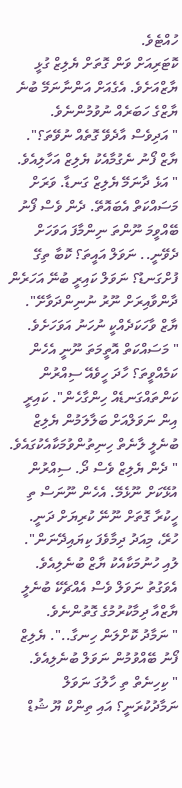ހުއްޓެވެ.
ކޮޓަރިއަށް ވަން ގޮތަށް ޔެލިޒް ގުޅީ ޔާޒްއަށެވެ. އެގެއަށް އަންނާނަމޭ ބުނެ ޔާޒްގެ ހަބަރެއް ނުވުމުންނެވެ.
" އަދިވެސް އާދެވޭ ގޮތެއް ނުވޭތަ؟". ޔާޒް ފޯނު ނެގުމާއެކު ޔެލިޒް އަހާލިއެވެ.
" އަޅެ ދާނަމޭ ޔެލިޒް ގަނޑާ. ވަރަށް މަސައްކަތް އެބައޮތޭ. ދެން ވެސް ފޯނު ބޭއްވީމަ ނޫންތަ ނިންމާފަ އަވަހަށް ދެވޭނީ.. ނަވަލް އައީތަ؟ ކޮބާ ތިގޭ ފުށްގަނޑު؟ ނަވަލް ކައިރީ ބުނޭ އަހަރެން ދާންވާއިރަށް ނޫރު ނުނިންދަވާށޭ". ޔާޒް ވާހަކަދެއްކީ ނުހަނު އަވަހަށެވެ.
" މަސައްކަތް އޮތީމަތަ ނޫނީ އެހެން ކަމެއްވީތަ؟ ހާދަ ހީވެއޭ ސިއްރުން ކަންތައްގަނޑެއް ހިންގާހެން". ކައިރީ އިން ނަވަލްއަށް ބަލާލަމުން ޔެލިޒް ބުނެލީ ލާނެތް ހިނިތުންވުމަކާއެކުގައެވެ.
" ދެން ޔެލިޒް ވެސް ދޯ. ސިއްރުން އުޅޭކަށް ނޫޅެމޭ. އެހެން ނޫނަސް ތި ހީކުރާ ގޮތަށް ނޫނޭ ކުރިޔަށް ދަނީ. ހުރޭ، މިއަދު ދިމާވެފަ ކިޔައިދޭނަން". ލުއި ހުނުމަކާއެކު ޔާޒް ބުނެލިއެވެ. އެވަގުތު ނަވަލް ވެސް އެއްޗެކޭ ބުނެލީ ޔާޒްއާ ދިމާކުރުމުގެ ގޮތުންނެވެ.
" ނަމާދު ކޮށްލަން ހިނގާ..". ޔެލިޒް ފޯނު ބޭއްވުމުން ނަވަލް ބުނެލިއެވެ.
" ކިހިނެތް ތި ހާލުގަ ނަވަލް ނަމާދުކުރަނީ؟ އައި ތިންކް ޔޫ ޝުޑް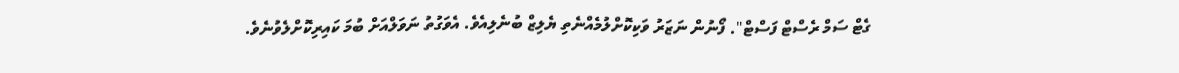ގެޓް ސަމް ރެސްޓް ފަސްޓް". ފޯނުން ނަޒަރު ވަކިކޮށްލުމެއްނެތި ޔެލިޒް ބުނެލިއެވެ. އެވަގުތު ނަވަލްއަށް ބުމަ ކައިރިކޮށްލެވުނެވެ.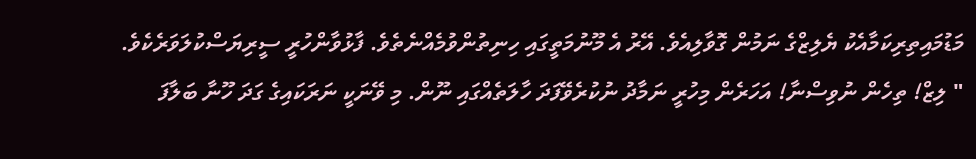މަޑުމައިތިރިކަމާއެކު ޔެލިޒްގެ ނަމުން ގޮވާލިއެވެ. އޭރު އެ މޫނުމަތީގައި ހިނިތުންވުމެއްނެތެވެ. ފާޅުވާންހުރީ ސީރިޔަސްކުލަވަރެކެވެ.
" ލިޒް! ތިހެން ނުވިސްނާ! އަހަރެން މިހުރީ ނަމާދު ނުކުރެވޭފަދަ ހާލަތެއްގައި ނޫން. މި ވޭނަކީ ނަރަކައިގެ ގަދަ ހޫނާ ބަލާފަ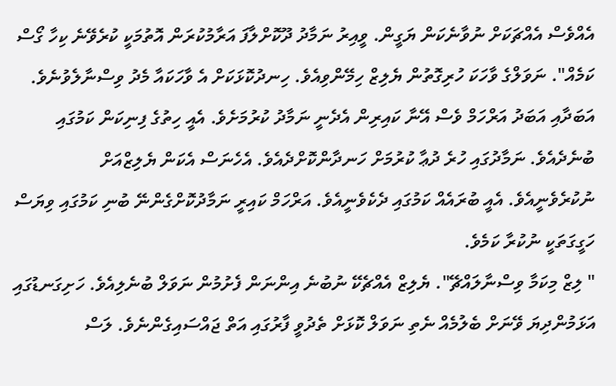އެއްވެސް އެއްޗަކަށް ނުވާނެކަން ޔަގީން. ވީއިރު ނަމާދު ދޫކޮށްލާފަ އަރާމުކުރަން އޮތުމަކީ ކުރެވޭނެ ކިހާ ގޯސް ކަމެއް". ނަވަލްގެ ވާހަކަ ހުރިގޮތުން ޔެލިޒް ހިމޭންވިއެވެ. ހިނދުކޮޅަކަށް އެ ވާހަކައާ މެދު ވިސްނާލެވުނެވެ. އަބަދާއި އަބަދު އަރްހަމް ވެސް އޭނާ ކައިރިން އެދެނީ ނަމާދު ކުރުމަށެވެ. އެއީ ހިތުގެ ފިނިކަން ކަމުގައި ބުނެދެއެވެ. ނަމާދުގައި ހުރެ ދުޢާ ކުރުމަށް ހަނދާންކޮށްދެއެވެ. އެހެނަސް އެކަން ޔެލިޒްއަށް ނުކުރެވެނީއެވެ. އެއީ ބުރައެއް ކަމުގައި ދެކެވެނީއެވެ. އަރްހަމް ކައިރީ ނަމާދުކޮށްގެންނޭ ބުނި ކަމުގައި ވިޔަސް ހަގީގަތަކީ ނުކުރާ ކަމެވެ.
" ލިޒް މިކަމާ ވިސްނާލައްޗޭ". ޔެލިޒް އެއްޗެކޭ ނުބުނެ އިންނަން ފެށުމުން ނަވަލް ބުނެލިއެވެ. ހަށިގަނޑުގައި އަޅަމުންދިޔަ ވޭނަށް ބެލުމެއް ނެތި ނަވަލް ކޮޅަށް ތެދުވީ ފާރުގައި އަތް ޖައްސައިގެންނެވެ. ލަސް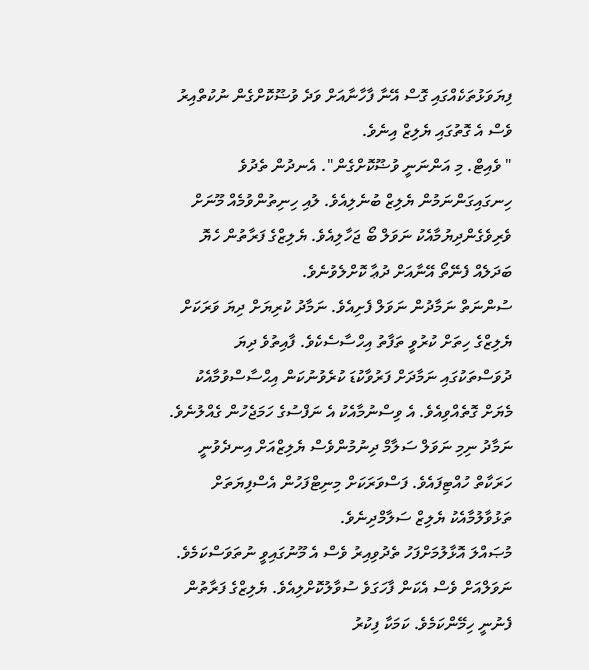ފިޔަވަޅުތަކެއްގައި ގޮސް އޭނާ ފާހާނާއަށް ވަދެ ވުޟޫކޮށްގެން ނުކުތްއިރު ވެސް އެ ގޮތުގައި ޔެލިޒް އިނެވެ.
" ވެއިޓް. މި އަންނަނީ ވުޟޫކޮށްގެން". އެނދުން ތެދުވެ ހިނގައިގަންނަމުން ޔެލިޒް ބުނެލިއެވެ. ލުއި ހިނިތުންވުމެއް މޫނަށް ވެރިވެގެންދިޔުމާއެކު ނަވަލް ބޯ ޖަހާލިއެވެ. ޔެލިޒްގެ ފަރާތުން ހެޔޮ ބަދަލެއް ފެނޭތޯ އޭނާއަށް ދުޢާ ކޮށްލެވުނެވެ.
ސުންނަތް ނަމާދުން ނަވަލް ފެށިއެވެ. ނަމާދު ކުރިޔަށް ދިޔަ ވަރަކަށް ޔެލިޒްގެ ހިތަށް ކުރުވީ ތަފާތު އިހްސާސެކެވެ. ފާއިތުވެ ދިޔަ ދުވަސްތަކުގައި ނަމާދަށް ފަރުވާކުޑަ ކުރެވުނުކަން އިޙްސާސްވުމާއެކު މެޔަށް ގޮތެއްވިއެވެ. އެ ވިސްނުމާއެކު އެ ނަފްސުގެ ހަމަޖެހުން ގެއްލުނެވެ. ނަމާދު ނިމި ނަވަލް ސަލާމް ދިނުމުންވެސް ޔެލިޒްއަށް އިނދެވުނީ ހަރަކާތް ހުއްޓިފައެވެ. ފަސްވަރަކަށް މިނިޓްފަހުން އެސްފިޔަތަށް ތަޅުވާލުމާއެކު ޔެލިޒް ސަލާމްދިނެވެ.
މުޞައްލަ އޮޅާލުމަށްފަހު ތެދުވިއިރު ވެސް އެ މޫނުގައިވީ ނުތަވަސްކަމެވެ. ނަވަލްއަށް ވެސް އެކަން ފާހަގަވެ ސުވާލުކޮށްލިއެވެ. ޔެލިޒްގެ ފަރާތުން ފެނުނީ ހިމޭންކަމެވެ. ކަމަކާ ފިކުރު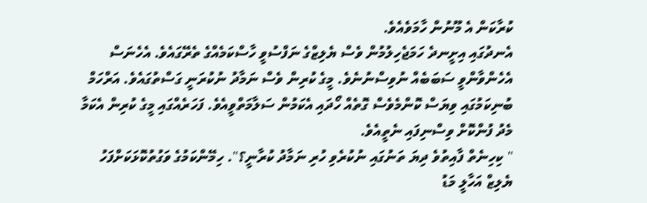ކުރާކަން އެ މޫނުން ހާމަވެއެވެ.
އެނދުގައި އިށީނދެ ހަމަޖެހިލުމުން ވެސް ޔެލިޒްގެ ނަފްސުވީ ހާސްކަމެއްގެ ތެރޭގައެވެ. އެހެނަސް އެހެންވާންވީ ސަބަބެއް ނުވިސްނުނެވެ. މީގެ ކުރިން ވެސް ނަމާދު ނުކުރަނީ ގަސްތުގައެވެ. އަރްހަމް ބުނިކަމުގައި ވިޔަސް ކޮންމެވެސް ގޮތެއް ހޯދައި އެކަމުން ސަލާމަތްވީއެވެ. ފަހަރެއްގައި މީގެ ކުރިން އެކަމާ މެދު ފުންކޮށް ވިސްނިފައި ނެތީއެވެ.
" ކިހިނެތް ފާއިތުވެ ދިޔަ ތަނުގައި ނުކުރެވި ހުރި ނަމާދު ކުރާނީ؟". ހިމޭންކަމުގެ ވަގުތުކޮޅަކަށްފަހު ޔެލިޒް އަހާލީ މަޑު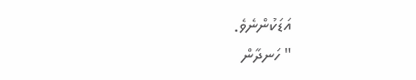އަޑަކުންނެވެ.
" ހަނދާން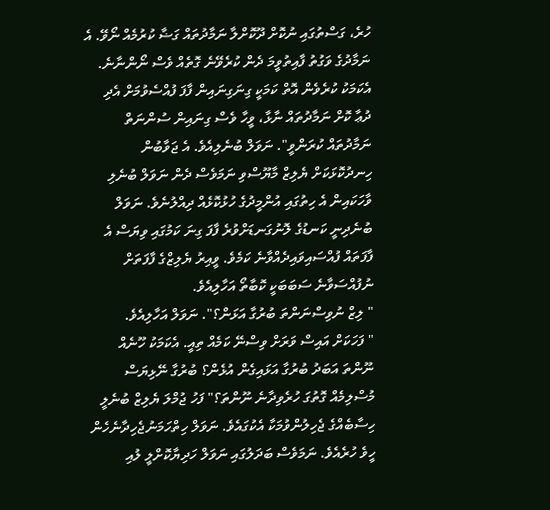ހުރެ، ގަސްތުގައި ނުކޮށް ދޫކޮށްލާ ނަމާދުތައް ގަޟާ ކުރުމެއް ނޯވޭ. އެ ނަމާދުގެ ވަގުތު ފާއިތުވީމަ ދެން ކުރެވޭނެ ގޮތެއް ވެސް ނޯންނާނެ. އެކަމަކު ކުރެވެން އޮތް ކަމަކީ ގިނަގިނައިން ފާފަ ފުއްސެވުމަށް އެދި ދުޢާ ކޮށް ނަމާދުތައް ނާޅާ، ވީހާ ވެސް ގިނައިން ސުންނަތް ނަމާދުތައް ކުރަންވީ". ނަވަލް ބުނެލިއެވެ. އެ ޖަވާބުން ހިނދުކޮޅަކަށް ޔެލިޒް މާޔޫސްވި ނަމަވެސް ދެން ނަވަލް ބުނެލި ވާހަކައިން އެ ހިތުގައި އުންމީދުގެ ހުޅުކޮޅެއް ދިއްލުނެވެ. ނަވަލް ބުނެދިނީ ކަނޑުގެ ލޮނުގަނޑަށްވުރެ ފާފަ ގިނަ ކަމުގައި ވިޔަސް އެ ފާފަތައް ފުއްސައިވައިދެއްވާނެ ކަމެވެ. ވީއިރު ޔެލިޒްގެ ފާފަތަށް ނުފުއްސަވާނެ ސަބަބަކީ ކޮބާތޯ އަހާލިއެވެ.
" ލިޒް ނުވިސްނަންތަ ބުރުގާ އަޅަން؟". ނަވަލް އަހާލިއެވެ.
" ފަހަކަށް އައިސް ވަރަށް ވިސްނޭ ކަމެއް ތިއީ. އެކަމަކު ހޫނެއް ނޫންތަ އަބަދު ބުރުގާ އަޅައިގެން އުޅެން؟ ބުރުގާ ނޭޅިޔަސް މުސްލިމެއް ގޮތުގަ ހުރެވިދާނެ ނޫންތަ؟" ފަހު ޖުމްލަ ޔެލިޒް ބުނެލީ ހިސާބެއްގެ ޖެހިލުންވުމަކާ އެކުގައެވެ. ނަވަލް ހިތްހަމަނުޖެހިދާނެހެން ހީވެ ހުރެއެވެ. ނަމަވެސް ބަދަލުގައި ނަވަލް ހަދިޔާކޮށްލީ ލުއި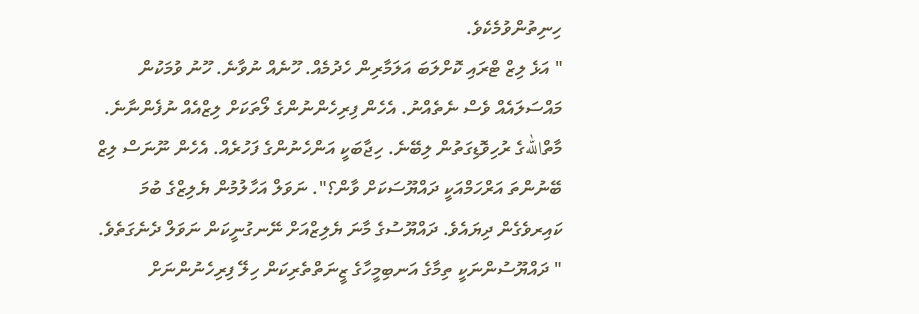ހިނިތުންވުމެކެވެ.
" އަޅެ ލިޒް ޓްރައި ކޮށްލަބަ އަލަމާރިން ހެދުމެއް. ހޫނެއް ނުވާނެ. ހޫނު ވުމަކުން މައްސަލައެއް ވެސް ނެތެއްނު. އެހެން ފިރިހެންނުންގެ ލޯތަކަށް ލިޒްއެއް ނުފެންނާނެ. މާތްاللهގެ ރުހިވޮޑިގަތުން ލިބޭނެ. ހިޖާބަކީ އަންހެނުންގެ ފަހުރެއް. އެހެން ނޫނަސް ލިޒް ބޭނުންތަ އަރްހަމްއަކީ ދައްޔޫސަކަށް ވާން؟". ނަވަލް އަހާލުމުން ޔެލިޒްގެ ބުމަ ކައިރވެގެން ދިޔައެވެ. ދައްޔޫސުގެ މާނަ ޔެލިޒްއަށް ނޭނގުނީކަން ނަވަލް ދެނެގަތެވެ.
" ދައްޔޫސުންނަކީ ތިމާގެ އަނބިމީހާގެ ޒީނަތްތެރިކަން ހިލޭ ފިރިހެނުންނަށް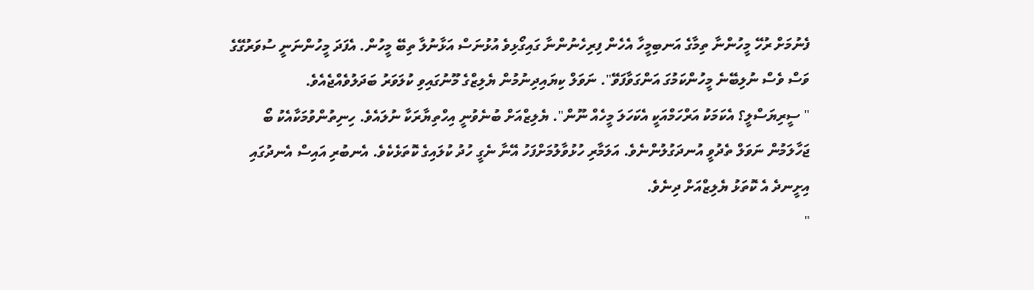ފެނުމަށް ރުހޭ މީހުންނާ ތިމާގެ އަނބިމީހާ އެހެން ފިރިހެނުންނާ ގައިގޯޅިވެ އުޅުނަސް އަޅާނުލާ ތިބޭ މީހުން. އެފަދަ މީހުންނަނީ ސުވަރުގޭގެ ވަސް ވެސް ނުލިބޭނެ މީހުންކަމުގަ އަންގަވާފަވޭ". ނަވަލް ކިޔައިދިނުމުން ޔެލިޒްގެ މޫނުގައިވި ކުލަވަރު ބަދަލުވެއްޖެއެވެ.
" ސީރިޔަސްލީ؟ އެކަމަކު އަރްހަމްއަކީ އެކަހަލަ މީހެއް ނޫން". ޔެލިޒްއަށް ބުނެވުނީ އިހްތިޔާރަކާ ނުލައެވެ. ހިނިތުންވުމަކާއެކު ބޯ ޖަހާލަމުން ނަވަލް ތެދުވީ އުނދަގުލުންނެވެ. އަލަމާރި ހުޅުވާލުމަށްފަހު އޭނާ ނެގީ ހުދު ކުލައިގެ ކޮތަޅެކެވެ. އެނބުރި އައިސް އެނދުގައި އިށީނދެ އެ ކޮތަޅު ޔެލިޒްއަށް ދިނެވެ.
"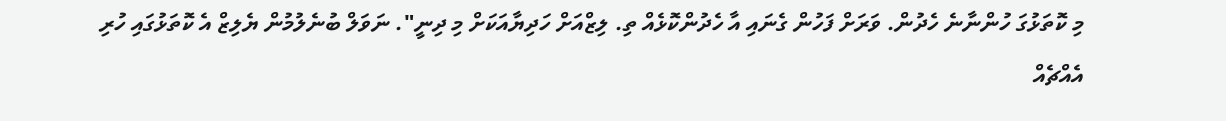މި ކޮތަޅުގަ ހުންނާނެ ހެދުން. ވަރަށް ފަހުން ގެނައި އާ ހެދުންކޮޅެއް ތި. ލިޒްއަށް ހަދިޔާއަކަށް މި ދިނީ". ނަވަލް ބުނެލުމުން ޔެލިޒް އެ ކޮތަޅުގައި ހުރި އެއްޗެއް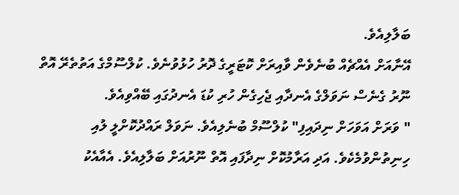ބަލާލިއެވެ.
އޭނާއަށް އެއްޗެއް ބުނެވެން ވާއިރަށް ކޮޓަރީގެ ދޮރު ހުޅުވުނެވެ. ކުލްސޫމްގެ އަތުތެރޭ އޮތް ނޫރު ގެނެސް ނަވަލްގެ އެނދާއި ޖެހިގެން ހުރި ކުޑަ އެނދުގައި ބޭއްވިއެވެ.
" ވަރަށް އަވަހަށް ނިދައިފި" ކުލްސޫމް ބުނެލިއެވެ. ނަވަލް ރައްދުކޮށްލީ ލުއި ހިނިތުންވުމެކެވެ. އަދި އަރާމުކޮށް ނިދާފައި އޮތް ނޫރުއަށް ބަލާލިއެވެ. އެއާއެކު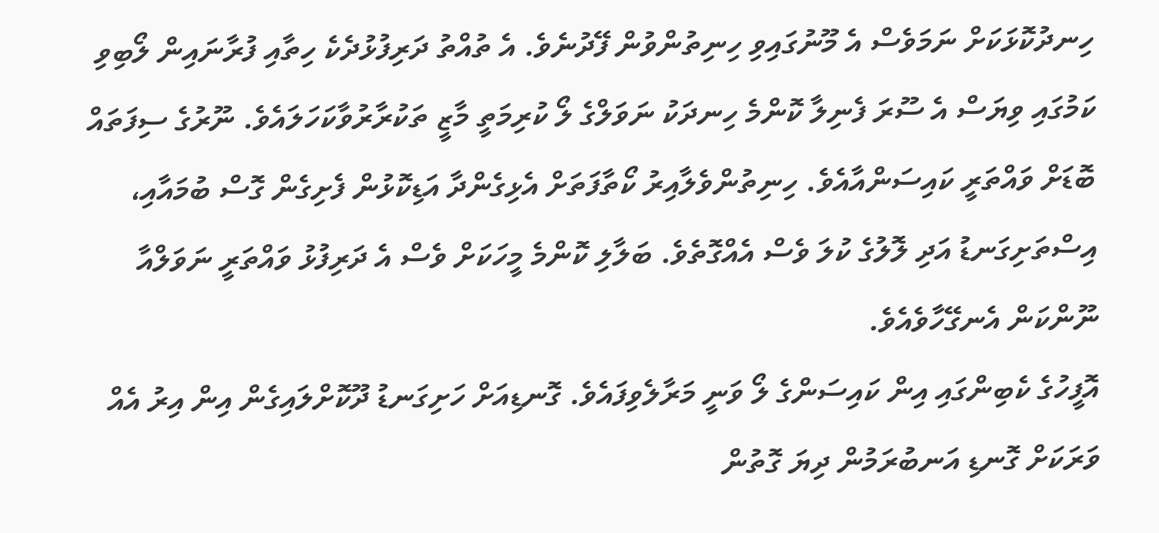ހިނދުކޮޅަކަށް ނަމަވެސް އެ މޫނުގައިވި ހިނިތުންވުން ފޭދުނެވެ. އެ ތުއްތު ދަރިފުޅުދެކެ ހިތާއި ފުރާނައިން ލޯބިވި ކަމުގައި ވިޔަސް އެ ސޫރަ ފެނިލާ ކޮންމެ ހިނދަކު ނަވަލްގެ ލޯ ކުރިމަތީ މާޒީ ތަކުރާރުވާކަހަލައެވެ. ނޫރުގެ ސިފަތައް ބޮޑަށް ވައްތަރީ ކައިސަންއާއެވެ. ހިނިތުންވެލާއިރު ކޯތާފަތަށް އެޅިގެންދާ އަޑިކޮޅުން ފެށިގެން ގޮސް ބުމައާއި، އިސްތަށިގަނޑު އަދި ލޮލުގެ ކުލަ ވެސް އެއްގޮތެވެ. ބަލާލި ކޮންމެ މީހަކަށް ވެސް އެ ދަރިފުޅު ވައްތަރީ ނަވަލްއާ ނޫންކަން އެނގޭހާވެއެވެ.
އޮފީހުގެ ކެބިންގައި އިން ކައިސަންގެ ލޯ ވަނީ މަރާލެވިފައެވެ. ގޮނޑިއަށް ހަށިގަނޑު ދޫކޮށްލައިގެން އިން އިރު އެއް ވަރަކަށް ގޮނޑި އަނބުރަމުން ދިޔަ ގޮތުން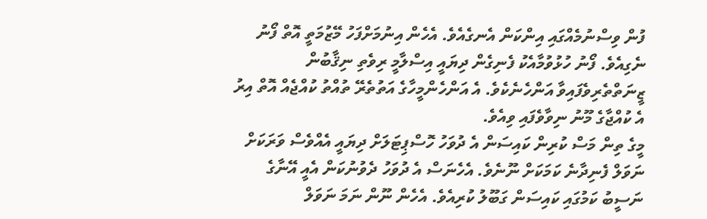ފުން ވިސްނުމެއްގައި އިންކަން އެނގެއެވެ. އެހެން އިނުމަށްފަހު މޭޒުމަތީ އޮތް ފޯނު ނެގިއެވެ. ފޯނު ހުޅުވުމާއެކު ފެނިގެން ދިޔައީ އިސްލާމީ ރިވެތި ނިޤާބުން ޒީނަތްތެރިވެފައިވާ އަންހެނެކެވެ. އެ އަންހެންމީހާގެ އަތުތެރޭ ތުއްތު ކުއްޖެއް އޮތް އިރު އެ ކުއްޖާގެ މޫނު ނިވާވެފައި ވިއެވެ.
މީގެ ތިން މަސް ކުރިން ކައިސަން އެ ދުވަހު ހޮސްޕިޓަލަށް ދިޔައީ އެއްވެސް ވަރަކަށް ނަވަލް ފެނިދާނެ ކަމަކަށް ނޫނެވެ. އެހެނަސް އެ ދުވަހު ދެވުނުކަން އެއީ އޭނާގެ ނަސީބު ކަމުގައި ކައިސަން ގަބޫލު ކުރިއެވެ. އެހެން ނޫން ނަމަ ނަވަލް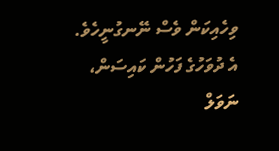ވިހެއިކަން ވެސް ނޭނގުނީހެވެ. އެ ދުވަހުގެ ފަހުން ކައިސަން، ނަވަލް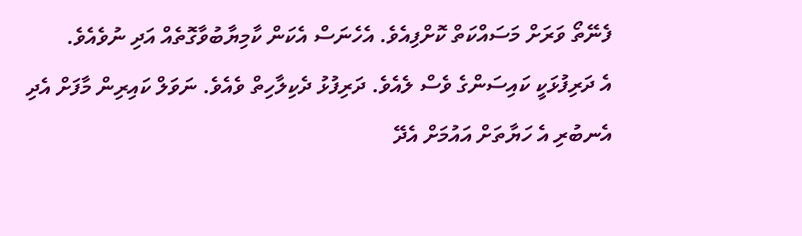ފެނޭތޯ ވަރަށް މަސައްކަތް ކޮށްފިއެވެ. އެހެނަސް އެކަން ކާމިޔާބުވާގޮތެއް އަދި ނުވެއެވެ.
އެ ދަރިފުޅަކީ ކައިސަންގެ ވެސް ލެއެވެ. ދަރިފުޅު ދެކިލާހިތް ވެއެވެ. ނަވަލް ކައިރިން މާފަށް އެދި އެނބުރި އެ ހަޔާތަށް އައުމަށް އެދޭ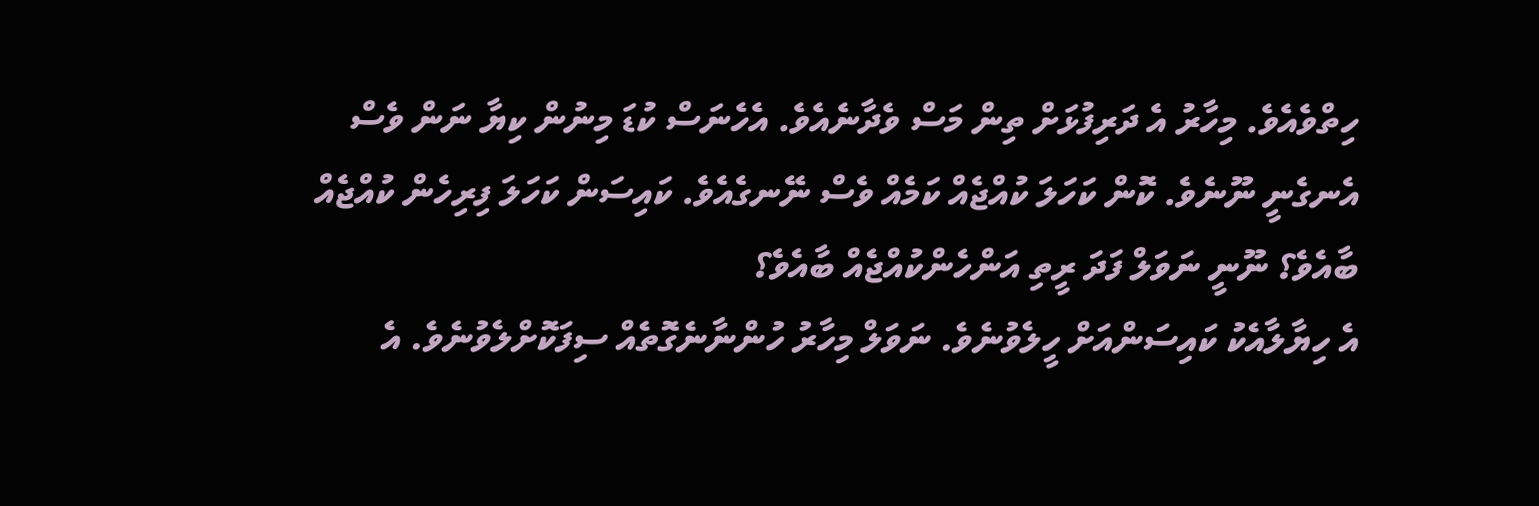ހިތްވެއެވެ. މިހާރު އެ ދަރިފުޅަށް ތިން މަސް ވެދާނެއެވެ. އެހެނަސް ކުޑަ މިނުން ކިޔާ ނަން ވެސް އެނގެނީ ނޫނެވެ. ކޮން ކަހަލަ ކުއްޖެއް ކަމެއް ވެސް ނޭނގެއެވެ. ކައިސަން ކަހަލަ ފިރިހެން ކުއްޖެއް ބާއެވެ؟ ނޫނީ ނަވަލް ފަދަ ރީތި އަންހެންކުއްޖެއް ބާއެވެ؟
އެ ހިޔާލާއެކު ކައިސަންއަށް ހީލެވުނެވެ. ނަވަލް މިހާރު ހުންނާނެގޮތެއް ސިފަކޮށްލެވުނެވެ. އެ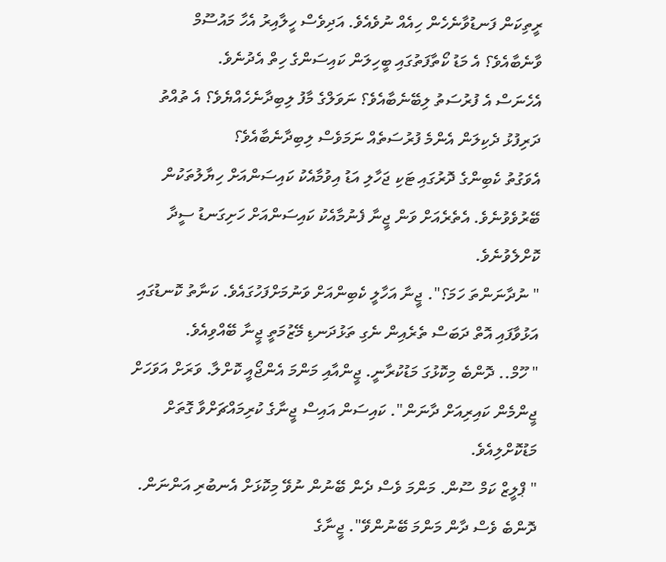ރީތިކަން ފަނޑުވާނެހެން ހިއެއް ނުވެއެވެ. އަދިވެސް ހީލާއިރު އެހާ މައުސޫމް ވާނެބާއެވެ؟ އެ މަޑު ކޯތާފަތުގައި ބީހިލަން ކައިސަންގެ ހިތް އެދުނެވެ.
އެހެނަސް އެ ފުރުސަތު ލިބޭނެބާއެވެ؟ ނަވަލްގެ މާފު ލިބިދާނެހެއްޔެވެ؟ އެ ތުއްތު ދަރިފުޅު ދެކިލަން އެންމެ ފުރުސަތެއް ނަމަވެސް ލިބިދާނެބާއެވެ؟
އެވަގުތު ކެބިންގެ ދޮރުގައި ޓަކި ޖަހާލި އަޑު އިވުމާއެކު ކައިސަންއަށް ހިޔާލުތަކުން ބޭރުވެވުނެވެ. އެތެރެއަށް ވަން ޖީނާ ފެނުމާއެކު ކައިސަންއަށް ހަށިގަނޑު ސީދާ ކޮށްލެވުނެވެ.
" ނުދާނަންތަ ހަމަ؟". ޖީނާ އަހާލީ ކެބިންއަށް ވަނުމަށްފަހުގައެވެ. ކަނާތު ކޮނޑުގައި އަޅުވާފައި އޮތް ދަބަސް ތެރެއިން ނެގި ތަޅުދަނޑި މޭޒުމަތީ ޖީނާ ބޭއްވިއެވެ.
" ހޫމް.. ދޮންބެ މިކޮޅުގަ މަޑުކުރާނީ. ޖީންއާއި މަންމަ އެންޖޯއީ ކޮށްލާ. ވަރަށް އަވަހަށް ޖީންމެން ކައިރިއަށް ދާނަން". ކައިސަން އައިސް ޖީނާގެ ކުރިމައްޗަށްވާ ގޮތަށް މަޑުކޮށްލިއެވެ.
" ޕްލީޒް ކަމް ސޫން. މަންމަ ވެސް ދެން ބޭނުން ނުވޭ މިކޮޅަށް އެނބުރި އަންނަން. ދޮންބެ ވެސް ދާން މަންމަ ބޭނުންވޭ". ޖީނާގެ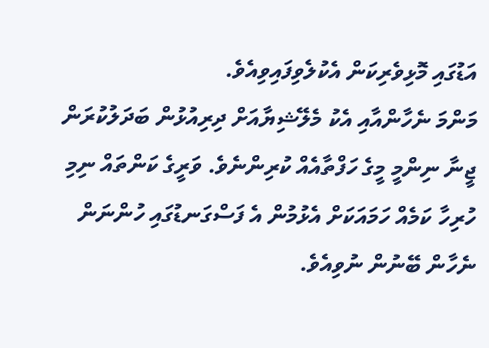އަޑުގައި މޮޅިވެރިކަން އެކުލެވިފައިވިއެވެ.
މަންމަ ނެހާންއާއި އެކު މެލޭޝިޔާއަށް ދިރިއުޅުން ބަދަލުކުރަން ޖީނާ ނިންމީ މީގެ ހަފްތާއެއް ކުރިންނެވެ. ވަރީގެ ކަންތައް ނިމި ހުރިހާ ކަމެއް ހަމައަކަށް އެޅުމުން އެ ފަސްގަނޑުގައި ހުންނަން ނެހާން ބޭނުން ނުވިއެވެ.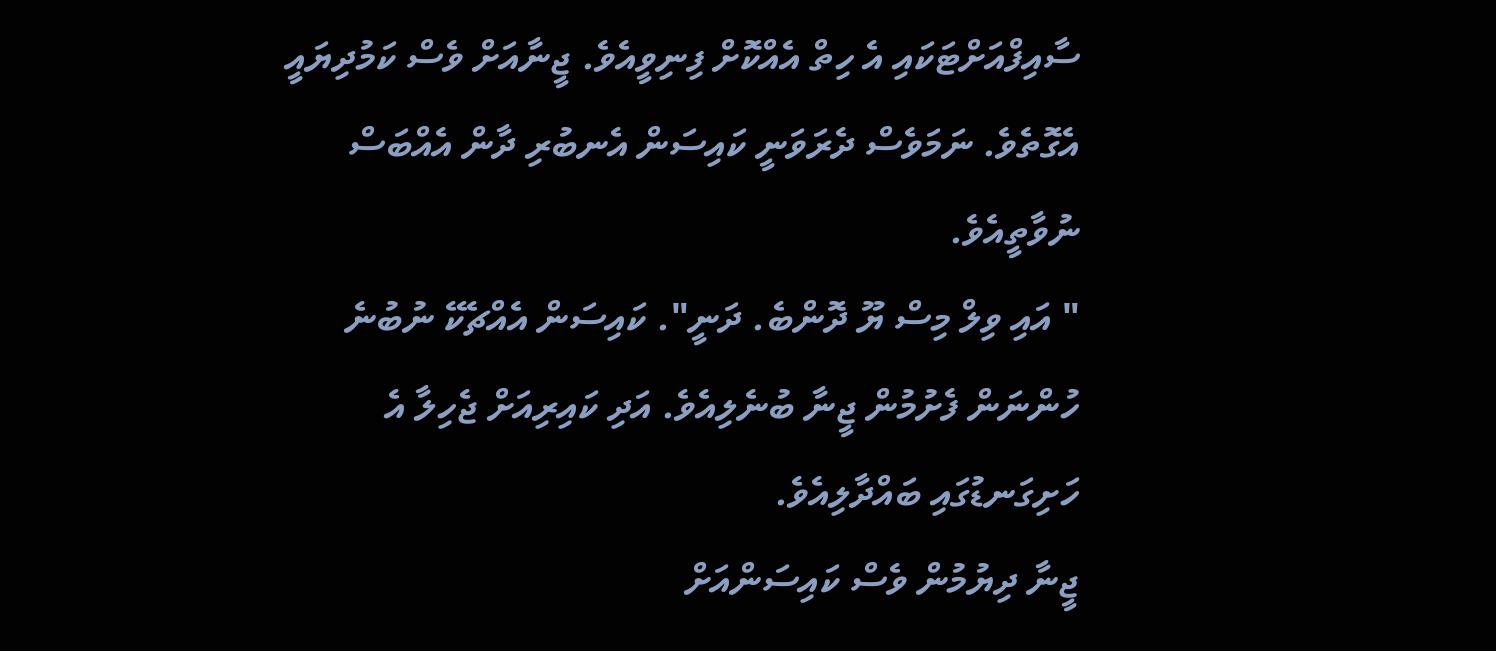ސާއިފްއަށްޓަކައި އެ ހިތް އެއްކޮށް ފިނިވީއެވެ. ޖީނާއަށް ވެސް ކަމުދިޔައީ އެގޮތެވެ. ނަމަވެސް ދެރަވަނީ ކައިސަން އެނބުރި ދާން އެއްބަސް ނުވާތީއެވެ.
" އައި ވިލް މިސް ޔޫ ދޮންބެ. ދަނީ". ކައިސަން އެއްޗެކޭ ނުބުނެ ހުންނަން ފެށުމުން ޖީނާ ބުނެލިއެވެ. އަދި ކައިރިއަށް ޖެހިލާ އެ ހަށިގަނޑުގައި ބައްދާލިއެވެ.
ޖީނާ ދިޔުމުން ވެސް ކައިސަންއަށް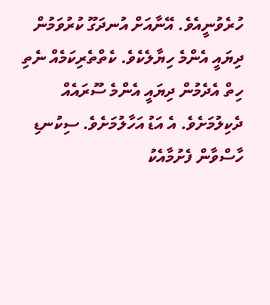ހުރެވުނީއެވެ. އޭނާއަށް އުނދަގޫ ކުރުވަމުން ދިޔައީ އެންމެ ހިޔާލެކެވެ. ކެތްތެރިކަމެއް ނެތި ހިތް އެދެމުން ދިޔައީ އެންމެ ސޫރައެއް ދެކިލުމަށެވެ. އެ އަޑު އަހާލުމަށެވެ. ސިކުނޑި ހާސްވާން ފެށުމާއެކު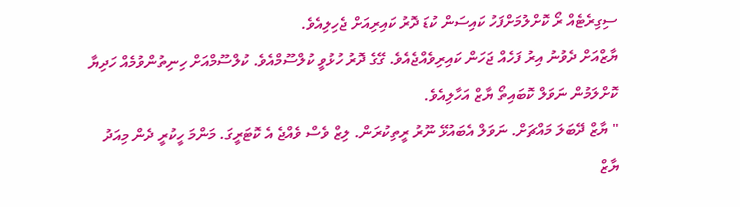ސިގިރެޓެއް ރޯ ކޮށްލުމަށްފަހު ކައިސަން ކުޑަ ދޮރު ކައިރިއަށް ޖެހިލިއެވެ.
ޔާޒްއަށް ދެވުނު އިރު ފަހެއް ޖަހަން ކައިރިވެއްޖެއެވެ. ގޭގެ ދޮރު ހުޅުވީ ކުލްސޫމްއެވެ. ކުލްސޫމްއަށް ހިނިތުންވުމެއް ހަދިޔާ ކޮށްލަމުން ނަވަލް ކޮބައިތޯ ޔާޒް އަހާލިއެވެ.
" ޔާޒް ދޭބަލަ މައްޗަށް. ނަވަލް އެބައުޅޭ ނޫރު ރީތިކުރަން. ލިޒް ވެސް ވެއްޖެ އެ ކޮޓަރީގަ. މަންމަ ހީކުރީ ދެން މިއަދު ޔާޒް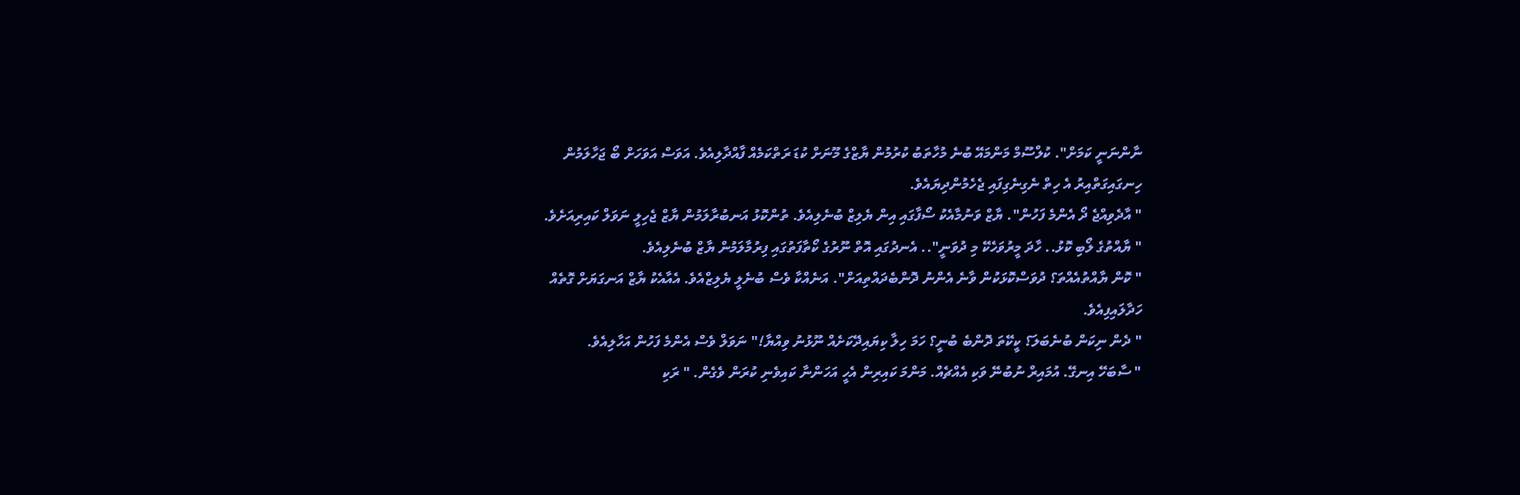ނާންނަނީ ކަމަށް". ކުލްސޫމް މަންމައޭ ބުނެ މުހާތަބު ކުރުމުން ޔާޒްގެ މޫނަށް ކުޑަ ރަތްކަމެއް ފާއްދާލިއެވެ. އަވަސް އަވަހަށް ބޯ ޖަހާލަމުން ހިނގައިގަތްއިރު އެ ހިތް ނެގިނެގިފައި ޖެހެމުންދިޔައެވެ.
" އާދެވިއްޖެ ދޯ އެންމެ ފަހުން". ޔާޒް ވަނުމާއެކު ސޯފާގައި އިން ޔެލިޒް ބުނެލިއެވެ. ތުންކޮޅު އަނބުރާލަމުން ޔާޒް ޖެހިލީ ނަވަލް ކައިރިއަށެވެ.
" ޔާއްތުގެ ލޯބި ކޮޅު.. ހާދަ މީރުވަހެކޭ މި ދުވަނީ".. އެނދުގައި އޮތް ނޫރުގެ ކޯތާފަތުގައި ފިރުމާލަމުން ޔާޒް ބުނެލިއެވެ.
" ކޮން ޔާއްތުއެއްތަ؟ ދުވަސްކޮޅަކުން ވާނެ އެންނު ދޮންބެދައްތިއަށް". އަނެއްކާ ވެސް ބުނެލީ ޔެލިޒްއެވެ. އެއާއެކު ޔާޒް އަނގަޔަށް ގޮތެއް ހަދާލައިފިއެވެ.
" ދެން ނިކަން ބުނެބަލަ؟ ކީކޭތަ ދޮންބެ ބުނީ؟ ހަމަ ހިލާ ކިޔައިދޭކަށެއް ނޫޅުނު ވިއްޔާ!" ނަވަލް ވެސް އެންމެ ފަހުން އަހާލިއެވެ.
" ސާބަހޭ އިނގޭ. އުމައިރް ނުބުނޭ ވަކި އެއްޗެއް. މަންމަ ކައިރިން އެހީ އަހަންނާ ކައިވެނި ކުރަން ވެގެން. " ރަކި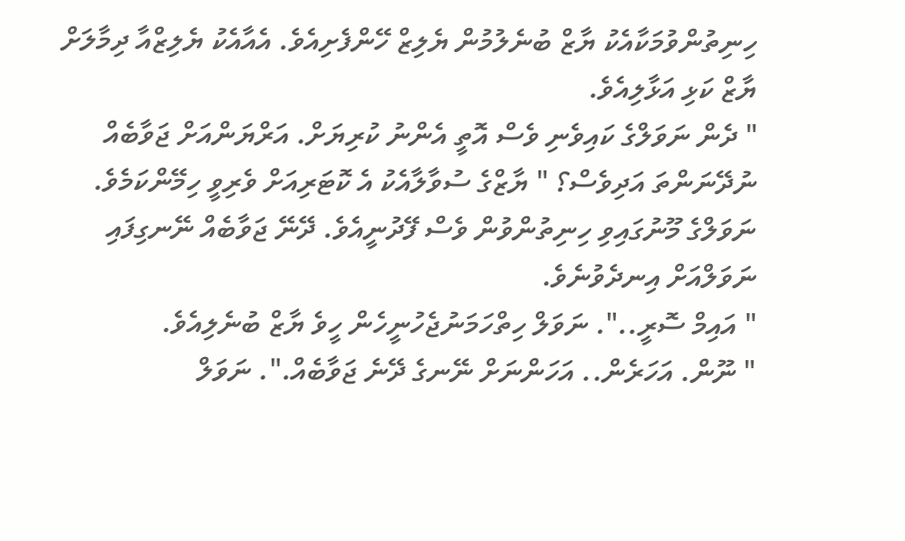ހިނިތުންވުމަކާއެކު ޔާޒް ބުނެލުމުން ޔެލިޒް ހޭންފެށިއެވެ. އެއާއެކު ޔެލިޒްއާ ދިމާލަށް ޔާޒް ކަޅި އަޅާލިއެވެ.
" ދެން ނަވަލްގެ ކައިވެނި ވެސް އޮތީ އެންނު ކުރިޔަށް. އަރްޔަންއަށް ޖަވާބެއް ނުދޭނަންތަ އަދިވެސް؟ " ޔާޒްގެ ސުވާލާއެކު އެ ކޮޓަރިއަށް ވެރިވީ ހިމޭންކަމެވެ. ނަވަލްގެ މޫނުގައިވި ހިނިތުންވުން ވެސް ފޭދުނީއެވެ. ދޭނޭ ޖަވާބެއް ނޭނގިފައި ނަވަލްއަށް އިނދެވުނެވެ.
" އައިމް ސޮރީ..". ނަވަލް ހިތްހަމަނުޖެހުނީހެން ހީވެ ޔާޒް ބުނެލިއެވެ.
" ނޫން. އަހަރެން.. އަހަންނަށް ނޭނގެ ދޭނެ ޖަވާބެއް.". ނަވަލް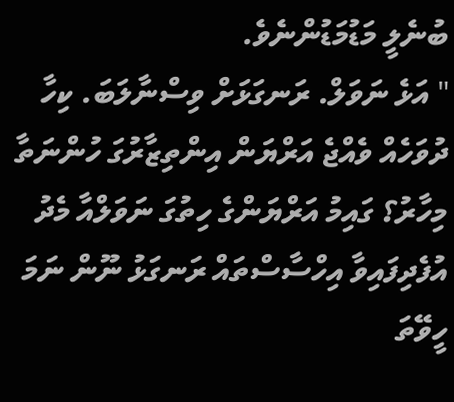ބުނެލީ މަޑުމަޑުންނެވެ.
" އަޅެ ނަވަލް. ރަނގަޅަށް ވިސްނާލަބަ. ކިހާ ދުވަހެއް ވެއްޖެ އަރްޔަން އިންތިޒާރުގަ ހުންނަތާ މިހާރު؟ ގައިމު އަރްޔަންގެ ހިތުގަ ނަވަލްއާ މެދު އުފެދިފައިވާ އިހްސާސްތައް ރަނގަޅު ނޫން ނަމަ ހީވޭތަ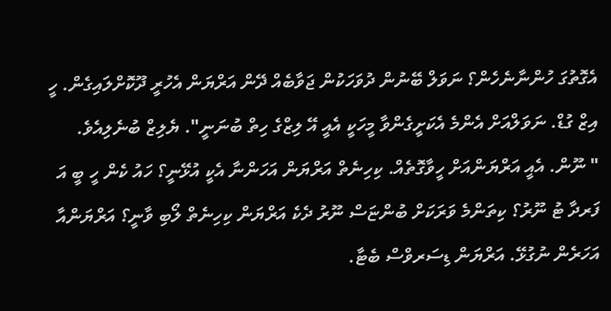އެގޮތުގަ ހުންނާނެހެން؟ ނަވަލް ބޭނުން ދުވަހަކުން ޖަވާބެއް ދޭން އަރްޔަން އެހުރީ ދޫކޮށްލައިގެން. ހީ އިޒް ގުޑް. ނަވަލްއަށް އެންމެ އެކަށީގެންވާ މީހަކީ އެއީ އޭ ލިޒްގެ ހިތް ބުނަނީ". ޔެލިޒް ބުނެލިއެވެ.
" ނޫން. އެއީ އަރްޔަންއަށް ހީވާގޮތެއް. ކިހިނެތް އަރްޔަން އަހަންނާ އެކީ އުޅޭނީ؟ ހައު ކެން ހީ ބީ އަ ފަރދާ ޓު ނޫރު؟ ކިތަންމެ ވަރަކަށް ބުންޏަސް ނޫރު ދެކެ އަރްޔަން ކިހިނެތް ލޯބި ވާނީ؟ އަރްޔަންއާ އަހަރެން ނުގުޅޭ. އަރްޔަން ޑިސަރވްސް ބެޓާ.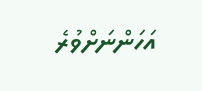އަހަންނަށްވުރެ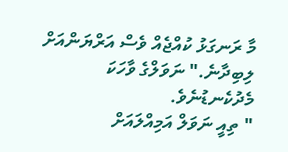މާ ރަނގަޅު ކުއްޖެއް ވެސް އަރްޔަންއަށް ލިބިދާނެ." ނަވަލްގެ ވާހަކަ މެދުކެނޑުނެވެ.
" ތިއީ ނަވަލް އަމިއްލައަށް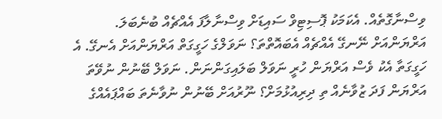ވިސްނާގޮތެއް. އެކަމަކު ޕޮސިޓިވް ސައިޑަށް ވިސްނާލާފަ އެއްޗެއް ބުނެބަލަ. އަރްޔަންއަށް ނޭނގޭ އެއްޗެއް އެބައޮތްތަ؟ ނަވަލްގެ ހަގީގަތް އަރްޔަންއަށް އެނގޭ. އެ ހަގީގަތާ އެކު ވެސް އަރްޔަން ހުރީ ނަވަލް ބަލައިގަންނަން. ނަވަލް ބޭނުން ނުވޭތަ އަރްޔަން ފަދަ ޒުވާނެއް ތި ދިރިއުޅުމަށް؟ ނޫރުއަށް ބޭނުން ނުވާނެތަ ބައްޕައެއްގެ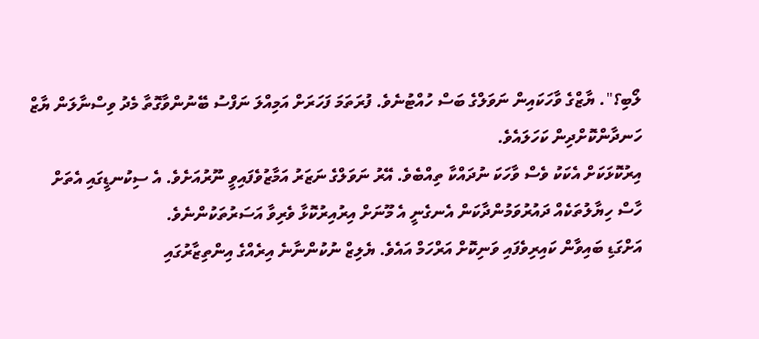ލޯބި؟". ޔާޒްގެ ވާހަކައިން ނަވަލްގެ ބަސް ހުއްޓުނެވެ. ފުރަތަމަ ފަހަރަށް އަމިއްލަ ނަފްސު ބޭނުންވާގޮތާ މެދު ވިސްނާލަން ޔާޒް ހަނދާންކޮށްދިން ކަހަލައެވެ.
އިރުކޮޅަކަށް އެކަކު ވެސް ވާހަކަ ނުދައްކާ ތިއްބެވެ. އޭރު ނަވަލްގެ ނަޒަރު އަމާޒުވެފައިވީ ނޫރުއަށެވެ. އެ ސިކުނޑީގައި އެތަށް ހާސް ހިޔާލުތަކެއް ދައުރުވަމުންދާކަން އެނގެނީ އެ މޫނަށް އިރުއިރުކޮޅާ ވެރިވާ އަސަރުތަކުންނެވެ.
އަށްގަޑި ބައިވާން ކައިރިވެފައި ވަނިކޮށް އަރްހަމް އައެވެ. ޔެލިޒް ނުކުންނާނެ އިރެއްގެ އިންތިޒާރުގައި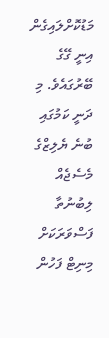މަޑުކޮށްލައިގެން އިނީ ގޭގެ ބޭރުގައެވެ. މި ދަނީ ކަމުގައި ބުނެ ޔެލިޒްގެ މެސެޖެއް ލިބުނުތާ ފަސްވަރަކަށް މިނިޓް ފަހުން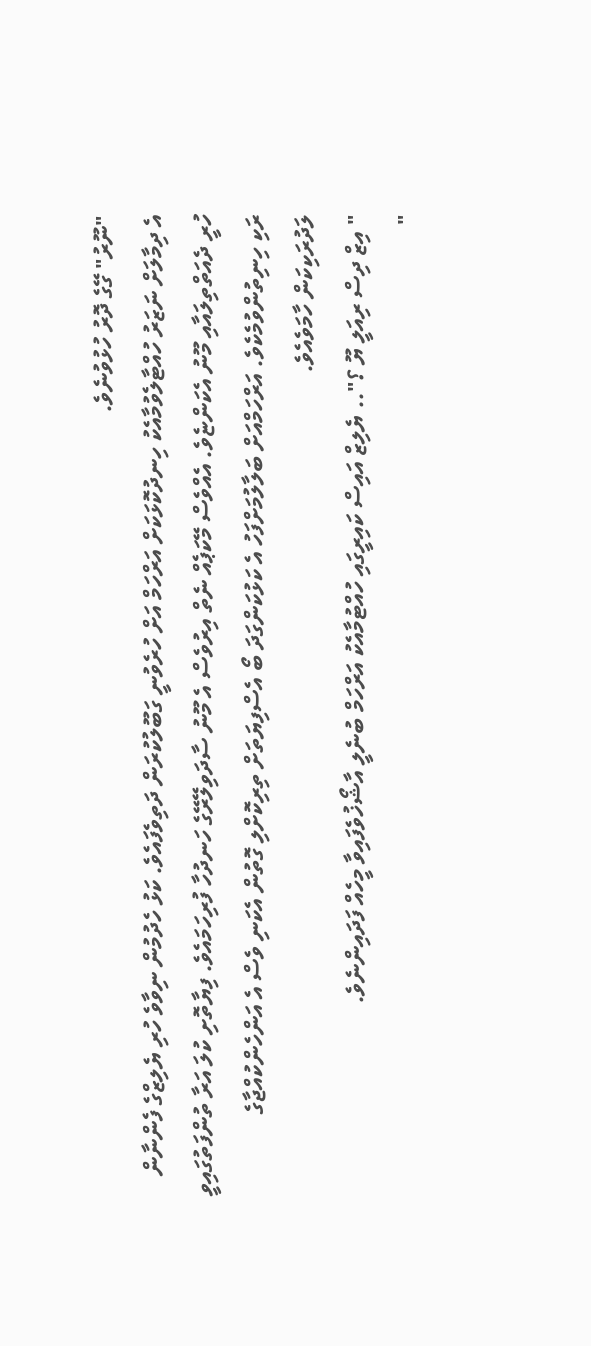"ނޫރު" ގޭގެ ދޮރު ހުޅުވުނެވެ.
އެ ދިމާލަށް ނަޒަރު ހުއްޓާލެވުމާއެކު ހިނދުކޮޅަކަށް އަރްހަމް އަށް ހުރެވުނީ ގަބޫލުކުރަން ދަތިވެފައެވެ. ކަޅު ހެދުމުން ނިވާވެ ހުރި ޔެލިޒްގެ ފެންނާން ހުރީ ދެއަތްތިލައާއި މޫނު އެކަންޏެވެ. އެއްވެސް މޭކަޕެއް ނެތް އިރުވެސް އެ މޫނު ސާދަވިލޭރޭގެ ހަނދުހާ ފުރިހަމައެވެ. ފިޔާތޮށި ކުލަ އަރާ ތުންފަތުގައިވީ ރަކި ހިނިތުންވުމެކެވެ. އަރްހަމްއަށް ބަލާލުމަށްފަހު އެ ކަޅުކަންގަދަ ބޯ އެސްފިޔަތަށް ތިރިކޮށްލި ގޮތުން އެކަނި ވެސް އެ އަންހެންކުއްޖާގެ ލަދުރަކިކަން ހާމަވެއެވެ.
" އިޒް ދިސް ރިއަލީ ޔޫ ؟".. ޔެލިޒް އައިސް ކައިރީގައި ހުއްޓުމާއެކު އަރްހަމް ބުނެލީ އާޝޯޚުވެފައިވާ މީހެއް ފަދައިންނެވެ.
"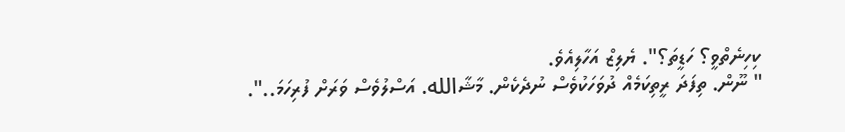ކިހިނެތްވީ؟ ހަޑީތަ؟". ޔެލިޒް އަހާލިއެވެ.
" ނޫން. ތިފަދަ ރީތިކަމެއް ދުވަހަކުވެސް ނުދެކެން. މާޝާالله. އަސްލުވެސް ވަރަށް ފުރިހަމަ..".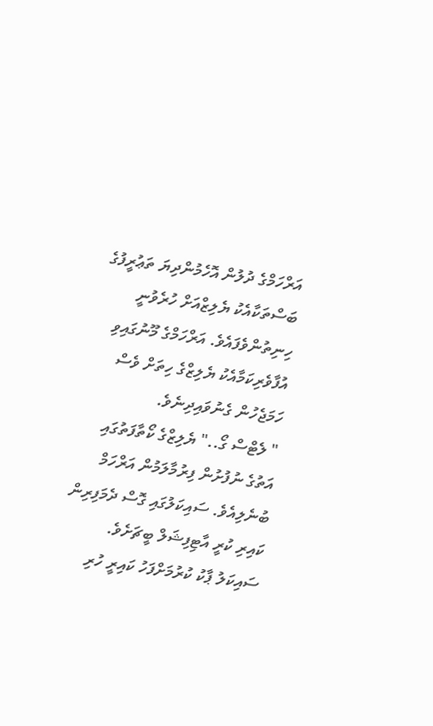އަރްހަމްގެ ދުލުން އޮހެމުންދިޔަ ތަޢުރީފުގެ ބަސްތަކާއެކު ޔެލިޒްއަށް ހުރެވުނީ ހިނިތުންވެފައެވެ. އަރްހަމްގެ މޫނުގައިވި އުފާވެރިކަމާއެކު ޔެލިޒްގެ ހިތަށް ވެސް ހަމަޖެހުން ގެނުވައިދިނެވެ.
" ލެޓްސް ގޯ.." ޔެލިޒްގެ ކޯތާފަތުގައި އަތުގެ ނުފުށުން ފިރުމާލަމުން އަރްހަމް ބުނެލިއެވެ. ސައިކަލުގައި ގޮސް ދެމަފިރިން ކައިރި ކުރީ އާޓިފިޝަލް ބީޗަށެވެ. ސައިކަލު ޕާކު ކުރުމަށްފަހު ކައިރީ ހުރި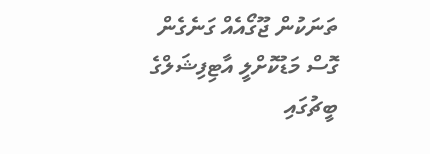ތަނަކުން ޖޫގޯއެއް ގަނެގެން ގޮސް މަޑުކޮށްލީ އާޓިފިޝަލްގެ ބީޗުގައި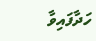ހަދާފައިވާ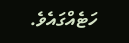ހަޓެއްގައެވެ.